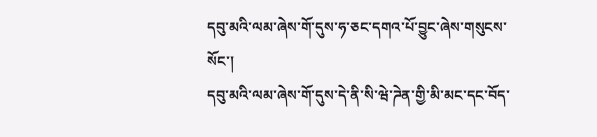དབུ་མའི་ལམ་ཞེས་གོ་དུས་ཧ་ཅང་དགའ་པོ་བྱུང་ཞེས་གསུངས་སོང་།
དབུ་མའི་ལམ་ཞེས་གོ་དུས་དེ་ནི་སི་ཝེ་ཌེན་གྱི་མི་མང་དང་བོད་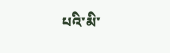པའི་མི་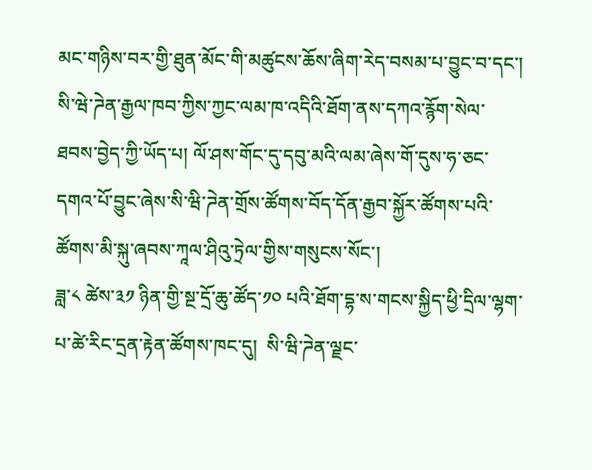མང་གཉིས་བར་གྱི་ཐུན་མོང་གི་མཚུངས་ཆོས་ཞིག་རེད་བསམ་པ་བྱུང་བ་དང་། སི་ཝེ་ཌེན་རྒྱལ་ཁབ་ཀྱིས་ཀྱང་ལམ་ཁ་འདིའི་ཐོག་ནས་དཀའ་རྙོག་སེལ་ཐབས་བྱེད་ཀྱི་ཡོད་པ། ལོ་ཤས་གོང་དུ་དབུ་མའི་ལམ་ཞེས་གོ་དུས་ཧ་ཅང་དགའ་པོ་བྱུང་ཞེས་སི་ཝི་ཌེན་གྲོས་ཚོགས་བོད་དོན་རྒྱབ་སྐྱོར་ཚོགས་པའི་ཚོགས་མི་སྐུ་ཞབས་ཀཱལ་ཤིའུ་ཏྲེལ་གྱིས་གསུངས་སོང་།
ཟླ་༨ ཚེས་༣༡ ཉིན་གྱི་སྔ་དྲོ་ཆུ་ཚོད་༡༠ པའི་ཐོག་དྷ་ས་གངས་སྐྱིད་ཕྱི་དྲིལ་ལྷག་པ་ཚེ་རིང་དྲན་རྟེན་ཚོགས་ཁང་དུ།  སི་ཝི་ཌེན་ལྗང་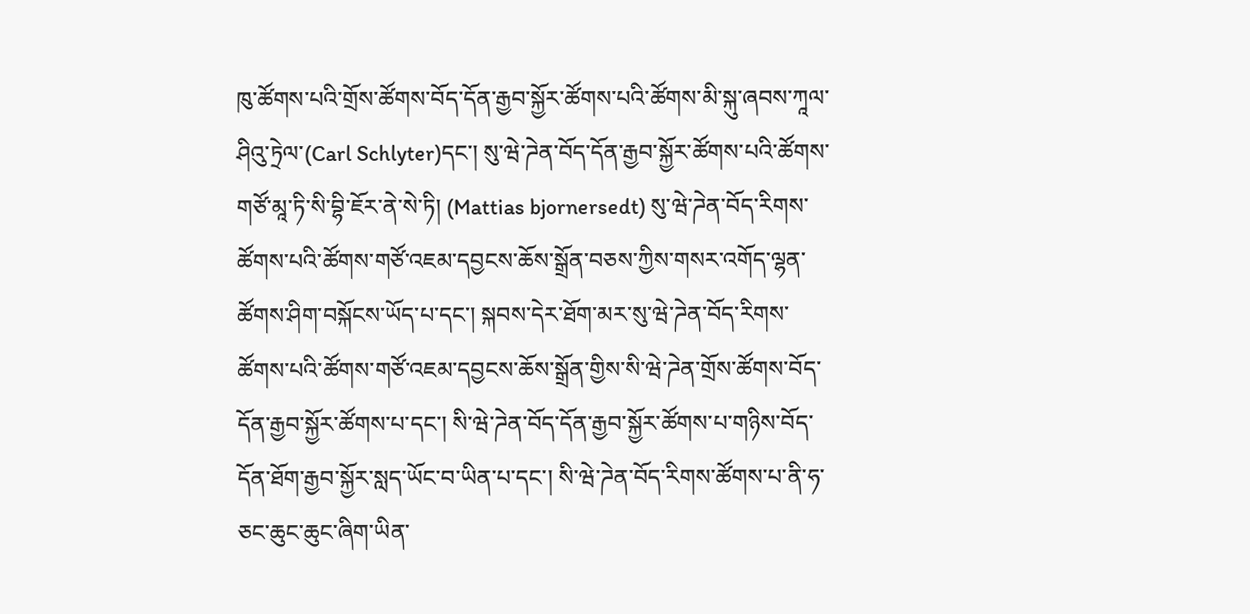ཁུ་ཚོགས་པའི་གྲོས་ཚོགས་བོད་དོན་རྒྱབ་སྐྱོར་ཚོགས་པའི་ཚོགས་མི་སྐུ་ཞབས་ཀཱལ་ཤིའུ་ཏྲེལ་(Carl Schlyter)དང་། སུ་ཝེ་ཌེན་བོད་དོན་རྒྱབ་སྐྱོར་ཚོགས་པའི་ཚོགས་གཙོ་མཱ་ཏི་སི་བྷི་ཇོར་ནེ་སེ་ཏི། (Mattias bjornersedt) སུ་ཝེ་ཌེན་བོད་རིགས་ཚོགས་པའི་ཚོགས་གཙོ་འཇམ་དབྱངས་ཆོས་སྒྲོན་བཅས་ཀྱིས་གསར་འགོད་ལྷན་ཚོགས་ཤིག་བསྐོངས་ཡོད་པ་དང་། སྐབས་དེར་ཐོག་མར་སུ་ཝེ་ཌེན་བོད་རིགས་ཚོགས་པའི་ཚོགས་གཙོ་འཇམ་དབྱངས་ཆོས་སྒྲོན་གྱིས་སི་ཝེ་ཌེན་གྲོས་ཚོགས་བོད་དོན་རྒྱབ་སྐྱོར་ཚོགས་པ་དང་། སི་ཝེ་ཌེན་བོད་དོན་རྒྱབ་སྐྱོར་ཚོགས་པ་གཉིས་བོད་དོན་ཐོག་རྒྱབ་སྐྱོར་སླད་ཡོང་བ་ཡིན་པ་དང་། སི་ཝེ་ཌེན་བོད་རིགས་ཚོགས་པ་ནི་ཧ་ཅང་ཆུང་ཆུང་ཞིག་ཡིན་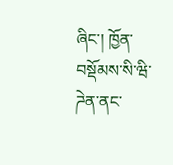ཞིང་། ཁྱོན་བསྡོམས་སི་ཝི་ཌེན་ནང་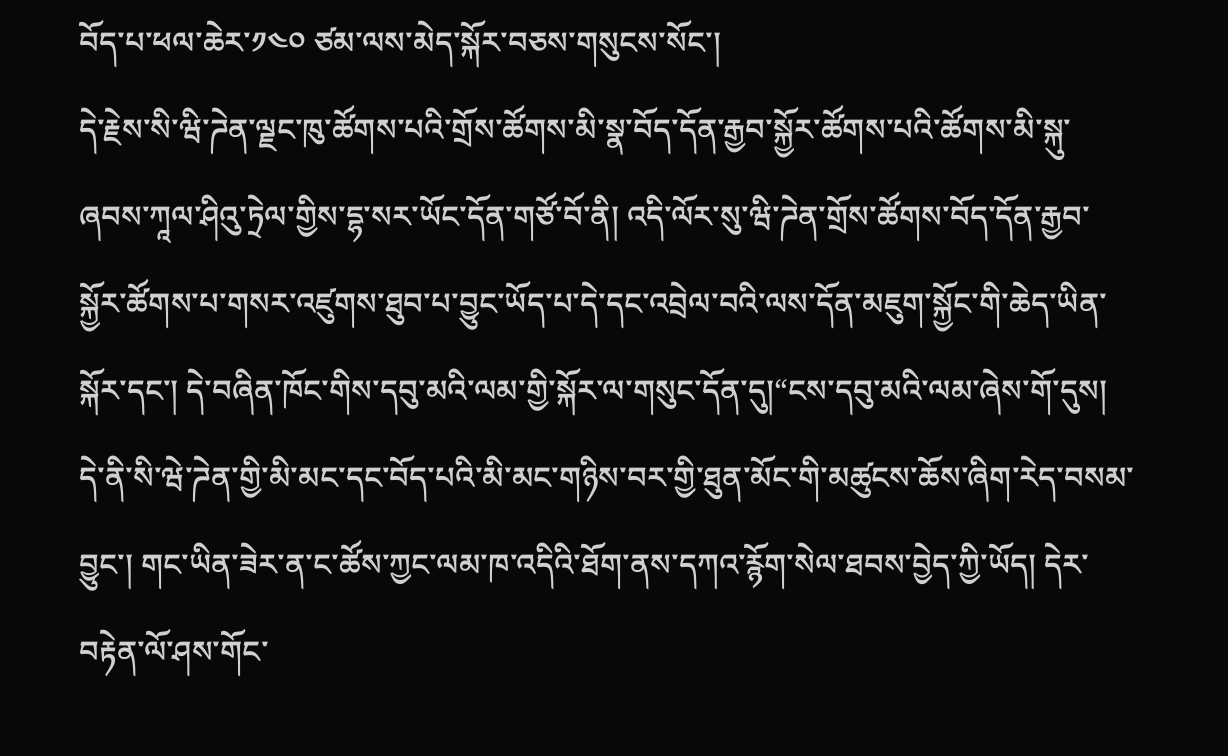བོད་པ་ཕལ་ཆེར་༡༤༠ ཙམ་ལས་མེད་སྐོར་བཅས་གསུངས་སོང་།
དེ་རྗེས་སི་ཝི་ཌེན་ལྗང་ཁུ་ཚོགས་པའི་གྲོས་ཚོགས་མི་སྣ་བོད་དོན་རྒྱབ་སྐྱོར་ཚོགས་པའི་ཚོགས་མི་སྐུ་ཞབས་ཀཱལ་ཤིའུ་ཏྲེལ་གྱིས་དྷ་སར་ཡོང་དོན་གཙོ་བོ་ནི། འདི་ལོར་སུ་ཝི་ཌེན་གྲོས་ཚོགས་བོད་དོན་རྒྱབ་སྐྱོར་ཚོགས་པ་གསར་འཛུགས་ཐུབ་པ་བྱུང་ཡོད་པ་དེ་དང་འབྲེལ་བའི་ལས་དོན་མཇུག་སྐྱོང་གི་ཆེད་ཡིན་སྐོར་དང་། དེ་བཞིན་ཁོང་གིས་དབུ་མའི་ལམ་གྱི་སྐོར་ལ་གསུང་དོན་དུ།“ངས་དབུ་མའི་ལམ་ཞེས་གོ་དུས། དེ་ནི་སི་ཝེ་ཌེན་གྱི་མི་མང་དང་བོད་པའི་མི་མང་གཉིས་བར་གྱི་ཐུན་མོང་གི་མཚུངས་ཆོས་ཞིག་རེད་བསམ་བྱུང་། གང་ཡིན་ཟེར་ན་ང་ཚོས་ཀྱང་ལམ་ཁ་འདིའི་ཐོག་ནས་དཀའ་རྙོག་སེལ་ཐབས་བྱེད་ཀྱི་ཡོད། དེར་བརྟེན་ལོ་ཤས་གོང་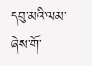དབུ་མའི་ལམ་ཞེས་གོ་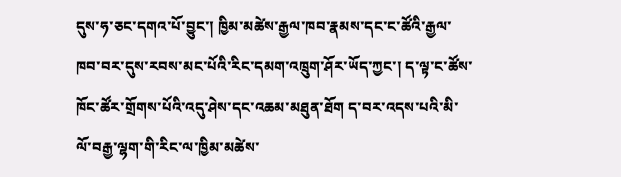དུས་ཧ་ཅང་དགའ་པོ་བྱུང་། ཁྱིམ་མཚེས་རྒྱལ་ཁབ་རྣམས་དང་ང་ཚོའི་རྒྱལ་ཁབ་བར་དུས་རབས་མང་པོའི་རིང་དམག་འཁྲུག་ཤོར་ཡོད་ཀྱང་། ད་ལྟ་ང་ཚོས་ཁོང་ཚོར་གྲོགས་པོའི་འདུ་ཤེས་དང་འཆམ་མཐུན་ཐོག ད་བར་འདས་པའི་མི་ལོ་བརྒྱ་ལྷག་གི་རིང་ལ་ཁྱིམ་མཚེས་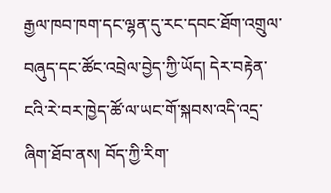རྒྱལ་ཁབ་ཁག་དང་ལྷན་དུ་རང་དབང་ཐོག་འགྲུལ་བཞུད་དང་ཚོང་འབྲེལ་བྱེད་ཀྱི་ཡོད། དེར་བརྟེན་ངའི་རེ་བར་ཁྱེད་ཚོ་ལ་ཡང་གོ་སྐབས་འདི་འདྲ་ཞིག་ཐོབ་ནས། བོད་ཀྱི་རིག་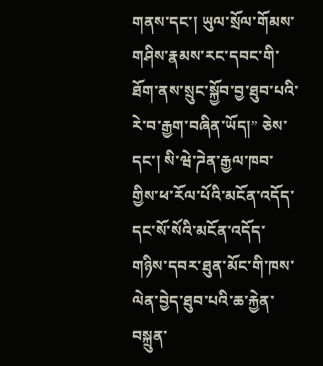གནས་དང་། ཡུལ་སྲོལ་གོམས་གཤིས་རྣམས་རང་དབང་གི་ཐོག་ནས་སྲུང་སྐྱོབ་བྱ་ཐུབ་པའི་རེ་བ་རྒྱག་བཞིན་ཡོད།” ཅེས་དང་། སི་ཝེ་ཌེན་རྒྱལ་ཁབ་གྱིས་ཕ་རོལ་པོའི་མངོན་འདོད་དང་སོ་སོའི་མངོན་འདོད་གཉིས་དབར་ཐུན་མོང་གི་ཁས་ལེན་བྱེད་ཐུབ་པའི་ཆ་རྐྱེན་བསྐྲུན་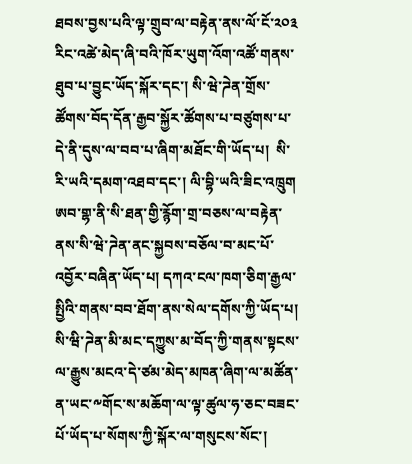ཐབས་བྱས་པའི་ལྟ་གྲུབ་ལ་བརྟེན་ནས་ལོ་ངོ་༢༠༣ རིང་འཚེ་མེད་ཞི་བའི་ཁོར་ཡུག་འོག་འཚོ་གནས་ཐུབ་པ་བྱུང་ཡོད་སྐོར་དང་། སི་ཝེ་ཌེན་གྲོས་ཚོགས་བོད་དོན་རྒྱབ་སྐྱོར་ཚོགས་པ་བཙུགས་པ་དེ་ནི་དུས་ལ་བབ་པ་ཞིག་མཐོང་གི་ཡོད་པ།  སི་རི་ཡའི་དམག་འཐབ་དང་། ལི་བྷི་ཡའི་ཟིང་འཁྲུག ཨབ་གྷ་ནི་སི་ཐན་གྱི་རྙོག་གྲ་བཅས་ལ་བརྟེན་ནས་སི་ཝེ་ཌེན་ནང་སྐྱབས་བཅོལ་བ་མང་པོ་འབྱོར་བཞིན་ཡོད་པ། དཀའ་ངལ་ཁག་ཅིག་རྒྱལ་སྤྱིའི་གནས་བབ་ཐོག་ནས་སེལ་དགོས་ཀྱི་ཡོད་པ།  སི་ཝི་ཌེན་མི་མང་དཀྱུས་མ་བོད་ཀྱི་གནས་སྟངས་ལ་རྒྱུས་མངའ་དེ་ཙམ་མེད་མཁན་ཞིག་ལ་མཚོན་ན་ཡང་༸གོང་ས་མཆོག་ལ་ལྟ་ཚུལ་ཧ་ཅང་བཟང་པོ་ཡོད་པ་སོགས་ཀྱི་སྐོར་ལ་གསུངས་སོང་།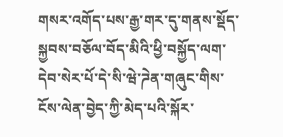གསར་འགོད་པས་རྒྱ་གར་དུ་གནས་སྡོད་སྐྱབས་བཅོལ་བོད་མིའི་ཕྱི་བསྐྱོད་ལག་དེབ་སེར་པོ་དེ་སི་ཝེ་ཌེན་གཞུང་གིས་ངོས་ལེན་བྱེད་ཀྱི་མེད་པའི་སྐོར་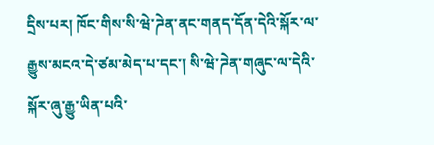དྲིས་པར། ཁོང་གིས་སི་ཝེ་ཌེན་ནང་གནད་དོན་དེའི་སྐོར་ལ་རྒྱུས་མངའ་དེ་ཙམ་མེད་པ་དང་། སི་ཝེ་ཌེན་གཞུང་ལ་དེའི་སྐོར་ཞུ་རྒྱུ་ཡིན་པའི་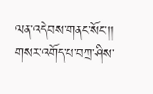ལན་འདེབས་གནང་སོང་།།
གསར་འགོད་པ་བཀྲ་ཤིས་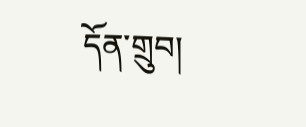དོན་གྲུབ།